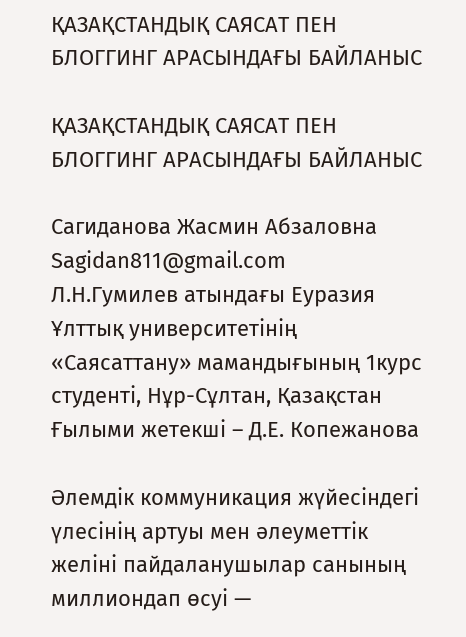ҚАЗАҚСТАНДЫҚ САЯСАТ ПЕН БЛОГГИНГ АРАСЫНДАҒЫ БАЙЛАНЫС

ҚАЗАҚСТАНДЫҚ САЯСАТ ПЕН БЛОГГИНГ АРАСЫНДАҒЫ БАЙЛАНЫС

Сагиданова Жасмин Абзаловна
Sagidan811@gmail.com
Л.Н.Гумилев атындағы Еуразия Ұлттық университетінің «Саясаттану» мамандығының 1курс студенті, Нұр-Сұлтан, Қазақстан Ғылыми жетекші – Д.Е. Копежанова

Әлемдік коммуникация жүйесіндегі үлесінің артуы мен әлеуметтік желіні пайдаланушылар санының миллиондап өсуі —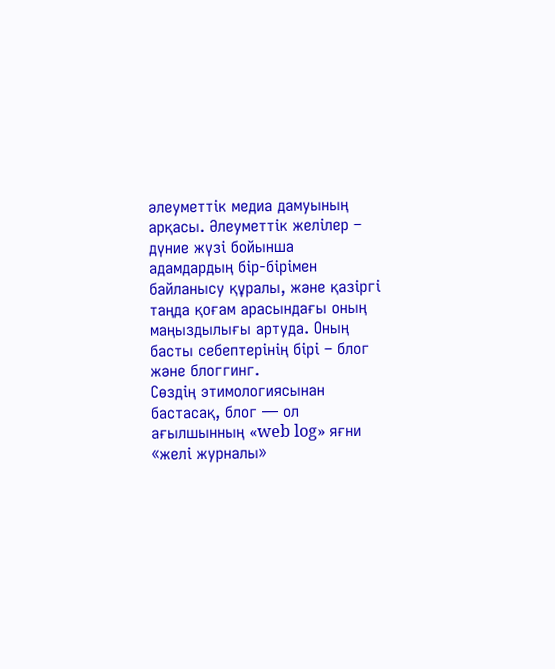әлеуметтік медиа дамуының арқасы. Әлеуметтік желілер – дүние жүзі бойынша адамдардың бір-бірімен байланысу құралы, және қазіргі таңда қоғам арасындағы оның маңыздылығы артуда. Оның басты себептерінің бірі – блог және блоггинг.
Сөздің этимологиясынан бастасақ, блог — ол ағылшынның «web log» яғни «желі журналы»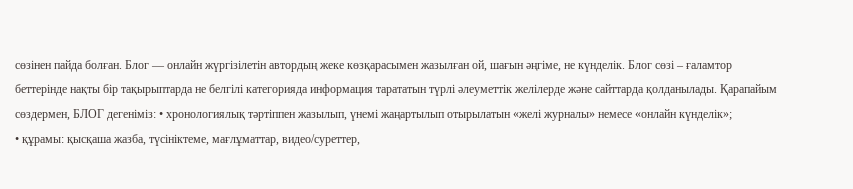сөзінен пайда болған. Блог — онлайн жүргізілетін автордың жеке көзқарасымен жазылған ой, шағын әңгіме, не күнделік. Блог сөзі – ғаламтор беттерінде нақты бір тақырыптарда не белгілі категорияда информация тарататын түрлі әлеуметтік желілерде және сайттарда қолданылады. Қарапайым сөздермен, БЛОГ дегеніміз: • хронологиялық тәртіппен жазылып, үнемі жаңартылып отырылатын «желі журналы» немесе «онлайн күнделік»;
• құрамы: қысқаша жазба, түсініктеме, мағлұматтар, видео/суреттер,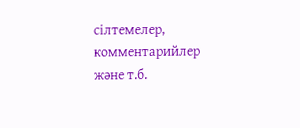сілтемелер, комментарийлер және т.б.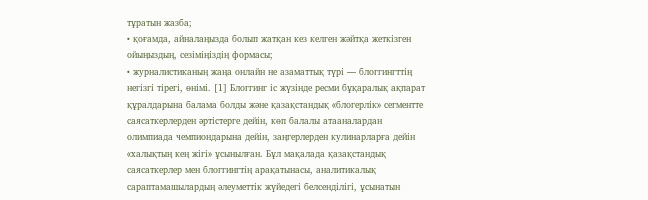тұратын жазба;
• қоғамда, айналаңызда болып жатқан кез келген жәйтқа жеткізген ойыңыздың, сезіміңіздің формасы;
• журналистиканың жаңа онлайн не азаматтық түрі — блоггингттің негізгі тірегі, өнімі. [1] Блоггинг іс жүзінде ресми бұқаралық ақпарат құралдарына балама болды және қазақстандық «блогерлік» сегментте саясаткерлерден әртістерге дейін, көп балалы атааналардан олимпиада чемпиондарына дейін, заңгерлерден кулинарларға дейін «халықтың кең жігі» ұсынылған. Бұл мақалада қазақстандық саясаткерлер мен блоггингтің арақатынасы, аналитикалық сараптамашылардың әлеуметтік жүйедегі белсенділігі, ұсынатын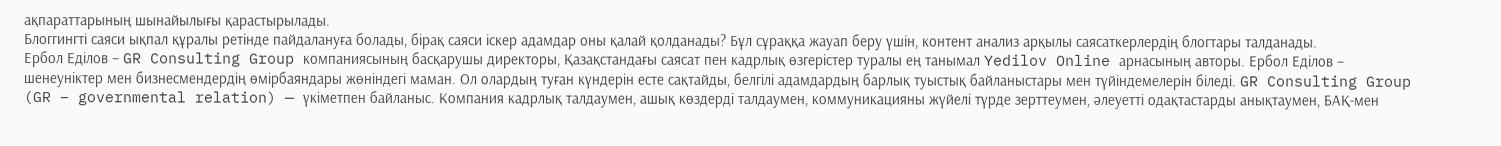ақпараттарының шынайылығы қарастырылады.
Блоггингті саяси ықпал құралы ретінде пайдалануға болады, бірақ саяси іскер адамдар оны қалай қолданады? Бұл сұраққа жауап беру үшін, контент анализ арқылы саясаткерлердің блогтары талданады.
Ербол Еділов – GR Consulting Group компаниясының басқарушы директоры, Қазақстандағы саясат пен кадрлық өзгерістер туралы ең танымал Yedilov Online арнасының авторы. Ербол Еділов – шенеуніктер мен бизнесмендердің өмірбаяндары жөніндегі маман. Ол олардың туған күндерін есте сақтайды, белгілі адамдардың барлық туыстық байланыстары мен түйіндемелерін біледі. GR Consulting Group (GR – governmental relation) — үкіметпен байланыс. Компания кадрлық талдаумен, ашық көздерді талдаумен, коммуникацияны жүйелі түрде зерттеумен, әлеуетті одақтастарды анықтаумен, БАҚ-мен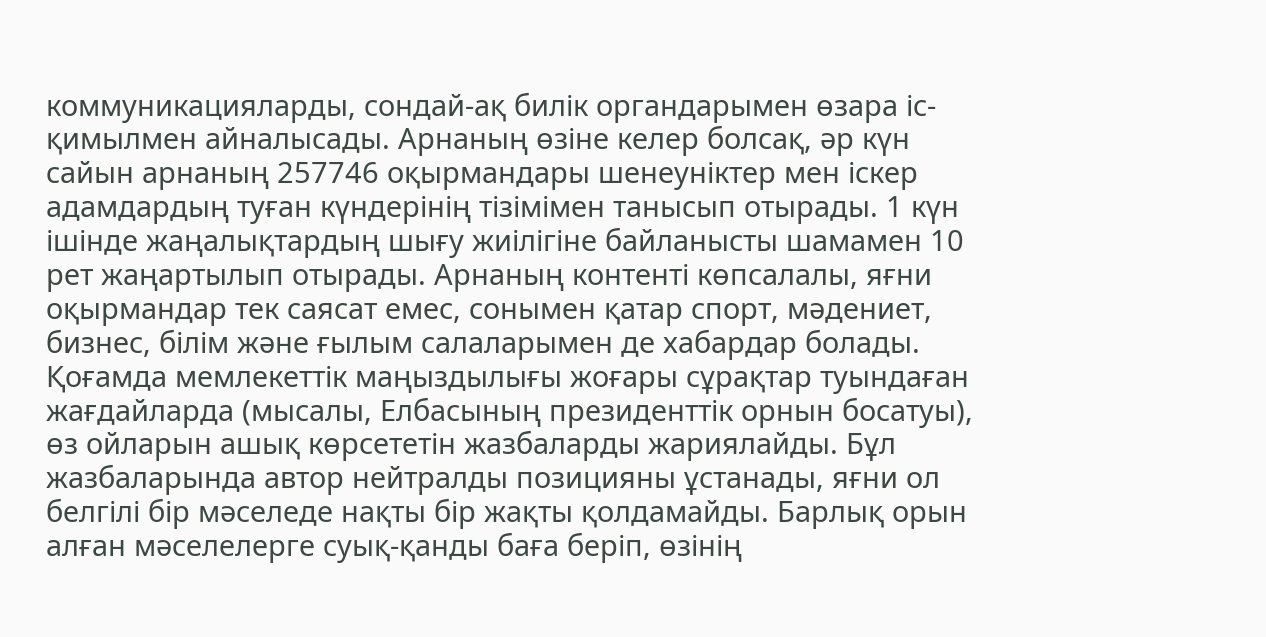коммуникацияларды, сондай-ақ билік органдарымен өзара іс-қимылмен айналысады. Арнаның өзіне келер болсақ, әр күн сайын арнаның 257746 оқырмандары шенеуніктер мен іскер адамдардың туған күндерінің тізімімен танысып отырады. 1 күн ішінде жаңалықтардың шығу жиілігіне байланысты шамамен 10 рет жаңартылып отырады. Арнаның контенті көпсалалы, яғни оқырмандар тек саясат емес, сонымен қатар спорт, мәдениет, бизнес, білім және ғылым салаларымен де хабардар болады. Қоғамда мемлекеттік маңыздылығы жоғары сұрақтар туындаған жағдайларда (мысалы, Елбасының президенттік орнын босатуы), өз ойларын ашық көрсететін жазбаларды жариялайды. Бұл жазбаларында автор нейтралды позицияны ұстанады, яғни ол белгілі бір мәселеде нақты бір жақты қолдамайды. Барлық орын алған мәселелерге суық-қанды баға беріп, өзінің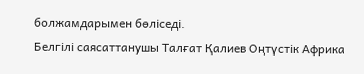болжамдарымен бөліседі.
Белгілі саясаттанушы Талғат Қалиев Оңтүстік Африка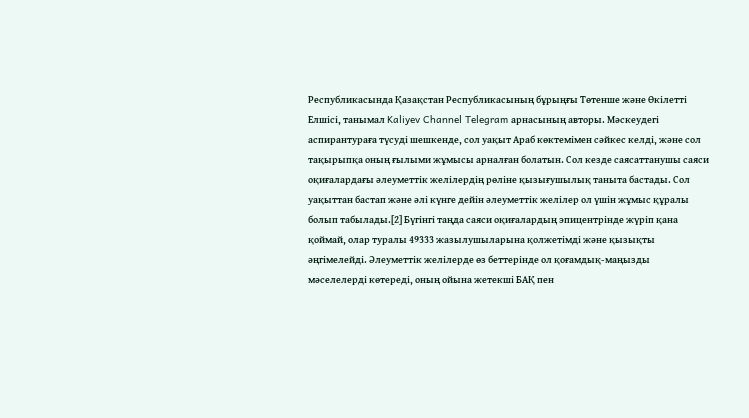Республикасында Қазақстан Республикасының бұрыңғы Төтенше және Өкілетті Елшісі, танымал Kaliyev Channel Telegram арнасының авторы. Мәскеудегі аспирантураға түсуді шешкенде, сол уақыт Араб көктемімен сәйкес келді, және сол тақырыпқа оның ғылыми жұмысы арналған болатын. Сол кезде саясаттанушы саяси оқиғалардағы әлеуметтік желілердің рөліне қызығушылық таныта бастады. Сол уақыттан бастап және әлі күнге дейін әлеуметтік желілер ол үшін жұмыс құралы болып табылады.[2] Бүгінгі таңда саяси оқиғалардың эпицентрінде жүріп қана қоймай, олар туралы 49333 жазылушыларына қолжетімді және қызықты әңгімелейді. Әлеуметтік желілерде өз беттерінде ол қоғамдық-маңызды мәселелерді көтереді, оның ойына жетекші БАҚ пен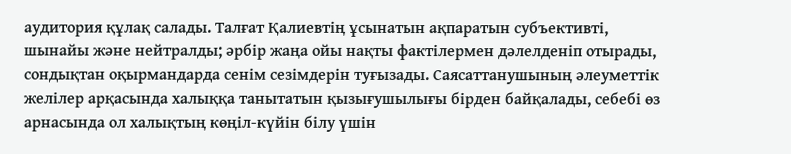аудитория құлақ салады. Талғат Қалиевтің ұсынатын ақпаратын субъективті, шынайы және нейтралды; әрбір жаңа ойы нақты фактілермен дәлелденіп отырады, сондықтан оқырмандарда сенім сезімдерін туғызады. Саясаттанушының әлеуметтік желілер арқасында халыққа танытатын қызығушылығы бірден байқалады, себебі өз арнасында ол халықтың көңіл-күйін білу үшін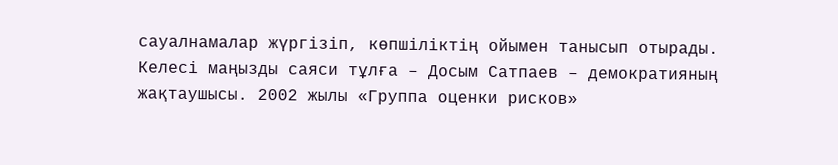сауалнамалар жүргізіп, көпшіліктің ойымен танысып отырады.
Келесі маңызды саяси тұлға – Досым Сатпаев – демократияның жақтаушысы. 2002 жылы «Группа оценки рисков»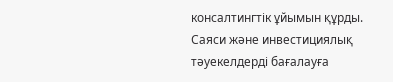консалтингтік ұйымын құрды. Саяси және инвестициялық тәуекелдерді бағалауға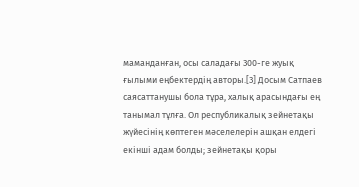маманданған, осы саладағы 300-ге жуық ғылыми еңбектердің авторы.[3] Досым Сатпаев саясаттанушы бола тұра, халық арасындағы ең танымал тұлға. Ол республикалық зейнетақы жүйесінің көптеген мәселелерін ашқан елдегі екінші адам болды; зейнетақы қоры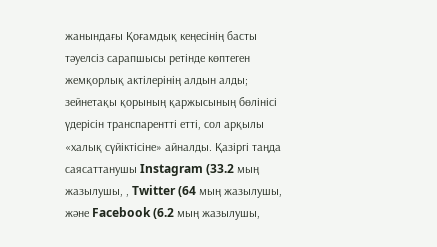жанындағы Қоғамдық кеңесінің басты тәуелсіз сарапшысы ретінде көптеген жемқорлық актілерінің алдын алды; зейнетақы қорының қаржысының бөлінісі үдерісін транспарентті етті, сол арқылы «халық сүйіктісіне» айналды. Қазіргі таңда саясаттанушы Instagram (33.2 мың жазылушы, , Twitter (64 мың жазылушы, және Facebook (6.2 мың жазылушы,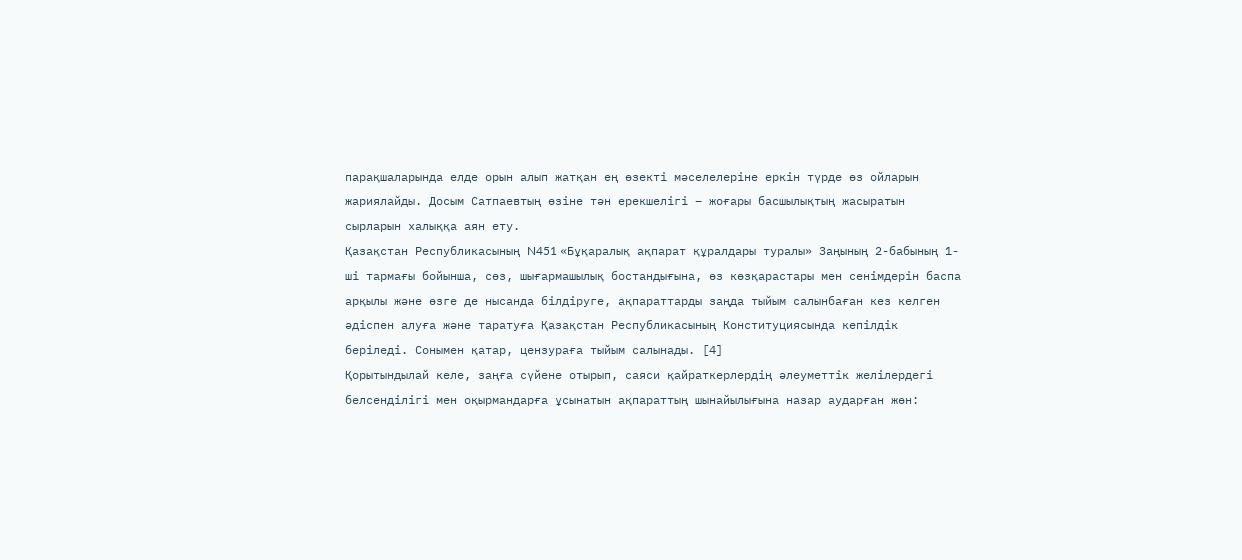парақшаларында елде орын алып жатқан ең өзекті мәселелеріне еркін түрде өз ойларын жариялайды. Досым Сатпаевтың өзіне тән ерекшелігі – жоғары басшылықтың жасыратын сырларын халыққа аян ету.
Қазақстан Республикасының N451 «Бұқаралық ақпарат құралдары туралы» Заңының 2-бабының 1-ші тармағы бойынша, сөз, шығармашылық бостандығына, өз көзқарастары мен сенiмдерiн баспа арқылы және өзге де нысанда бiлдiруге, ақпараттарды заңда тыйым салынбаған кез келген әдiспен алуға және таратуға Қазақстан Республикасының Конституциясында кепiлдiк берiледi. Сонымен қатар, цензураға тыйым салынады. [4]
Қорытындылай келе, заңға сүйене отырып, саяси қайраткерлердің әлеуметтік желілердегі белсенділігі мен оқырмандарға ұсынатын ақпараттың шынайылығына назар аударған жөн: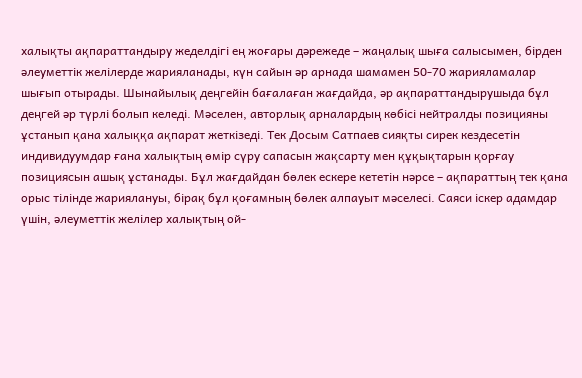халықты ақпараттандыру жеделдігі ең жоғары дәрежеде – жаңалық шыға салысымен, бірден әлеуметтік желілерде жарияланады, күн сайын әр арнада шамамен 50-70 жарияламалар шығып отырады. Шынайылық деңгейін бағалаған жағдайда, әр ақпараттандырушыда бұл деңгей әр түрлі болып келеді. Мәселен, авторлық арналардың көбісі нейтралды позицияны ұстанып қана халыққа ақпарат жеткізеді. Тек Досым Сатпаев сияқты сирек кездесетін индивидуумдар ғана халықтың өмір сүру сапасын жақсарту мен құқықтарын қорғау позициясын ашық ұстанады. Бұл жағдайдан бөлек ескере кететін нәрсе – ақпараттың тек қана орыс тілінде жариялануы, бірақ бұл қоғамның бөлек алпауыт мәселесі. Саяси іскер адамдар үшін, әлеуметтік желілер халықтың ой-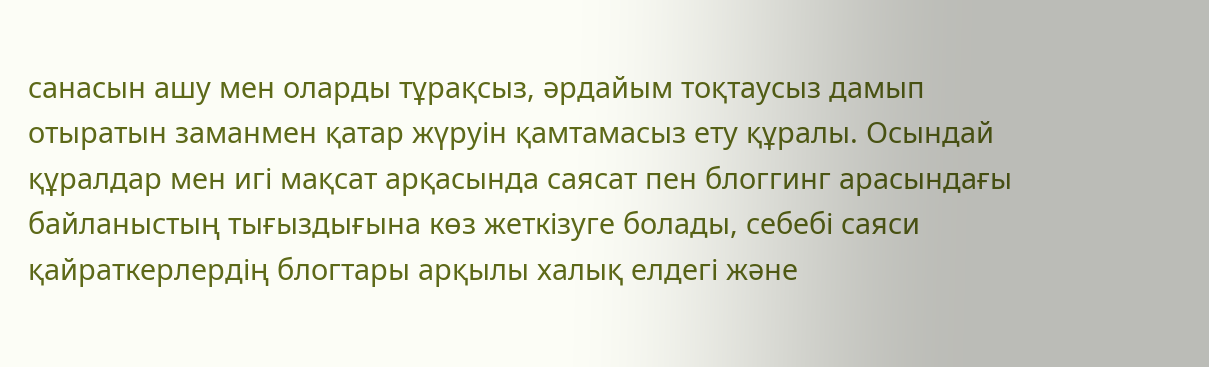санасын ашу мен оларды тұрақсыз, әрдайым тоқтаусыз дамып отыратын заманмен қатар жүруін қамтамасыз ету құралы. Осындай құралдар мен игі мақсат арқасында саясат пен блоггинг арасындағы байланыстың тығыздығына көз жеткізуге болады, себебі саяси қайраткерлердің блогтары арқылы халық елдегі және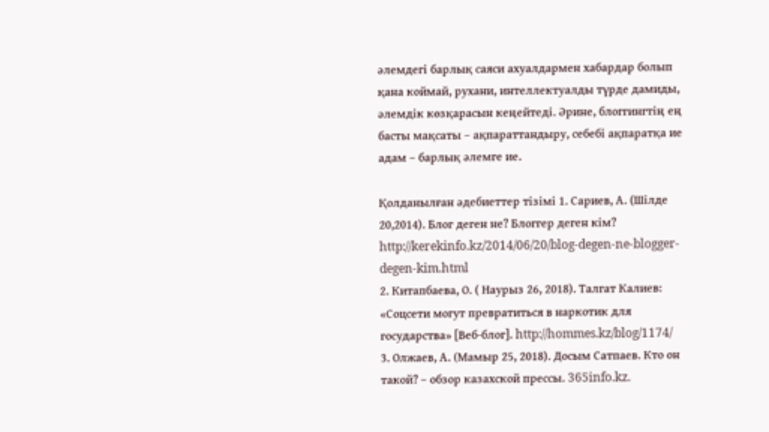әлемдегі барлық саяси ахуалдармен хабардар болып қана коймай, рухани, интеллектуалды түрде дамиды, әлемдік көзқарасын кеңейтеді. Әрине, блоггингтің ең басты мақсаты – ақпараттандыру, себебі ақпаратқа ие адам – барлық әлемге ие.

Қолданылған әдебиеттер тізімі 1. Сариев, А. (Шілде 20,2014). Блог деген не? Блоггер деген кім?
http://kerekinfo.kz/2014/06/20/blog-degen-ne-blogger-degen-kim.html
2. Китапбаева, О. ( Наурыз 26, 2018). Талгат Калиев: «Соцсети могут превратиться в наркотик для государства» [Веб-блог]. http://hommes.kz/blog/1174/
3. Олжаев, А. (Maмыр 25, 2018). Досым Сатпаев. Кто он такой? – обзор казахской прессы. 365info.kz.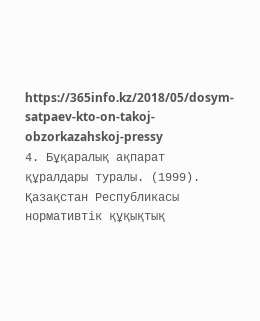https://365info.kz/2018/05/dosym-satpaev-kto-on-takoj-obzorkazahskoj-pressy
4. Бұқаралық ақпарат құралдары туралы. (1999). Қазақстан Республикасы нормативтік құқықтық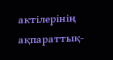актілерінің ақпараттық-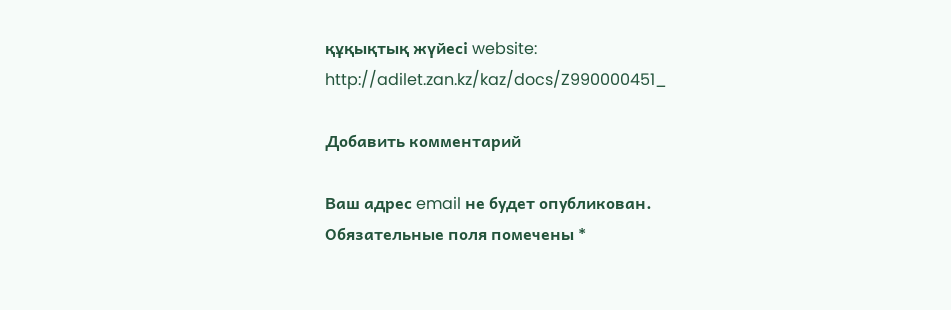құқықтық жүйесі website:
http://adilet.zan.kz/kaz/docs/Z990000451_

Добавить комментарий

Ваш адрес email не будет опубликован. Обязательные поля помечены *